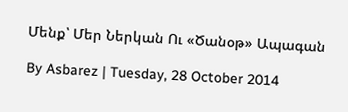Մենք՝ Մեր Ներկան Ու «Ծանօթ» Ապագան

By Asbarez | Tuesday, 28 October 2014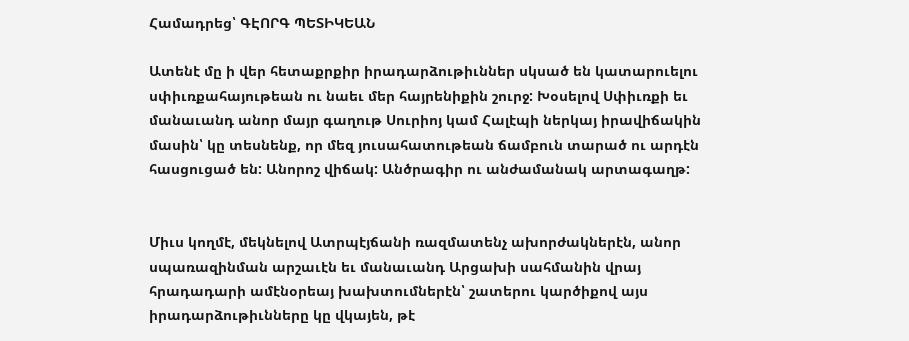Համադրեց՝ ԳԷՈՐԳ ՊԵՏԻԿԵԱՆ

Ատենէ մը ի վեր հետաքրքիր իրադարձութիւններ սկսած են կատարուելու սփիւռքահայութեան ու նաեւ մեր հայրենիքին շուրջ: Խօսելով Սփիւռքի եւ մանաւանդ անոր մայր գաղութ Սուրիոյ կամ Հալէպի ներկայ իրավիճակին մասին՝ կը տեսնենք, որ մեզ յուսահատութեան ճամբուն տարած ու արդէն հասցուցած են: Անորոշ վիճակ: Անծրագիր ու անժամանակ արտագաղթ:


Միւս կողմէ, մեկնելով Ատրպէյճանի ռազմատենչ ախորժակներէն, անոր սպառազինման արշաւէն եւ մանաւանդ Արցախի սահմանին վրայ հրադադարի ամէնօրեայ խախտումներէն՝ շատերու կարծիքով այս իրադարձութիւնները կը վկայեն, թէ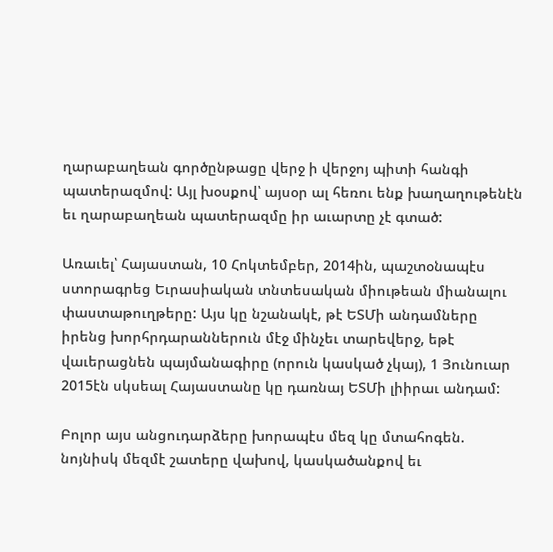ղարաբաղեան գործընթացը վերջ ի վերջոյ պիտի հանգի պատերազմով: Այլ խօսքով՝ այսօր ալ հեռու ենք խաղաղութենէն եւ ղարաբաղեան պատերազմը իր աւարտը չէ գտած:

Առաւել՝ Հայաստան, 10 Հոկտեմբեր, 2014ին, պաշտօնապէս ստորագրեց Եւրասիական տնտեսական միութեան միանալու փաստաթուղթերը: Այս կը նշանակէ, թէ ԵՏՄի անդամները իրենց խորհրդարաններուն մէջ մինչեւ տարեվերջ, եթէ վաւերացնեն պայմանագիրը (որուն կասկած չկայ), 1 Յունուար 2015էն սկսեալ Հայաստանը կը դառնայ ԵՏՄի լիիրաւ անդամ:

Բոլոր այս անցուդարձերը խորապէս մեզ կը մտահոգեն. նոյնիսկ մեզմէ շատերը վախով, կասկածանքով եւ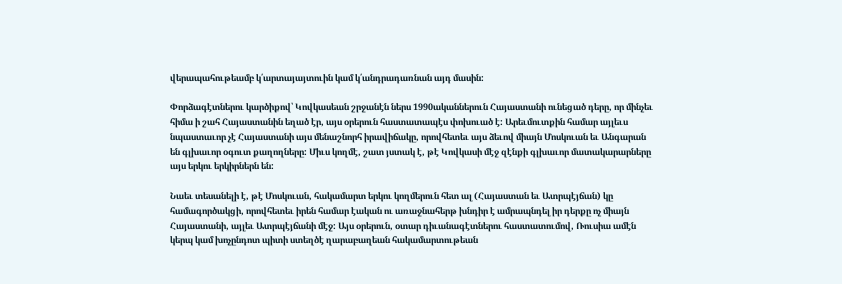վերապահութեամբ կ՛արտայայտուին կամ կ՛անդրադառնան այդ մասին:

Փորձագէտներու կարծիքով՝ Կովկասեան շրջանէն ներս 1990ականներուն Հայաստանի ունեցած դերը, որ մինչեւ հիմա ի շահ Հայաստանին եղած էր, այս օրերուն հաստատապէս փոխուած է: Արեւմուտքին համար այլեւս նպաստաւոր չէ Հայաստանի այս մենաշնորհ իրավիճակը, որովհետեւ այս ձեւով միայն Մոսկուան եւ Անգարան են գլխաւոր օգուտ քաղողները: Միւս կողմէ, շատ յստակ է, թէ Կովկասի մէջ զէնքի գլխաւոր մատակարարները այս երկու երկիրներն են:

Նաեւ տեսանելի է, թէ Մոսկուան, հակամարտ երկու կողմերուն հետ ալ (Հայաստան եւ Ատրպէյճան) կը համագործակցի, որովհետեւ իրեն համար էական ու առաջնահերթ խնդիր է ամրապնդել իր դերքը ոչ միայն Հայաստանի, այլեւ Ատրպէյճանի մէջ: Այս օրերուն, օտար դիւանագէտներու հաստատումով, Ռուսիա ամէն կերպ կամ խոչընդոտ պիտի ստեղծէ ղարաբաղեան հակամարտութեան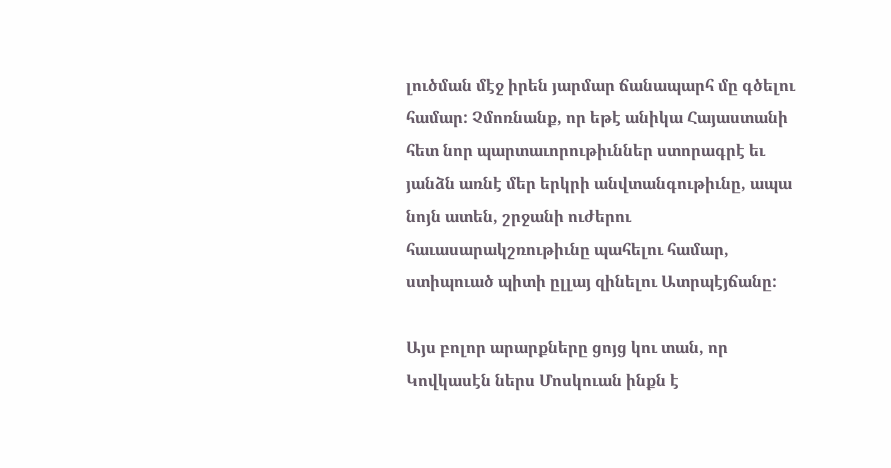լուծման մէջ իրեն յարմար ճանապարհ մը գծելու համար: Չմոռնանք, որ եթէ անիկա Հայաստանի հետ նոր պարտաւորութիւններ ստորագրէ եւ յանձն առնէ մեր երկրի անվտանգութիւնը, ապա նոյն ատեն, շրջանի ուժերու հաւասարակշռութիւնը պահելու համար, ստիպուած պիտի ըլլայ զինելու Ատրպէյճանը:

Այս բոլոր արարքները ցոյց կու տան, որ Կովկասէն ներս Մոսկուան ինքն է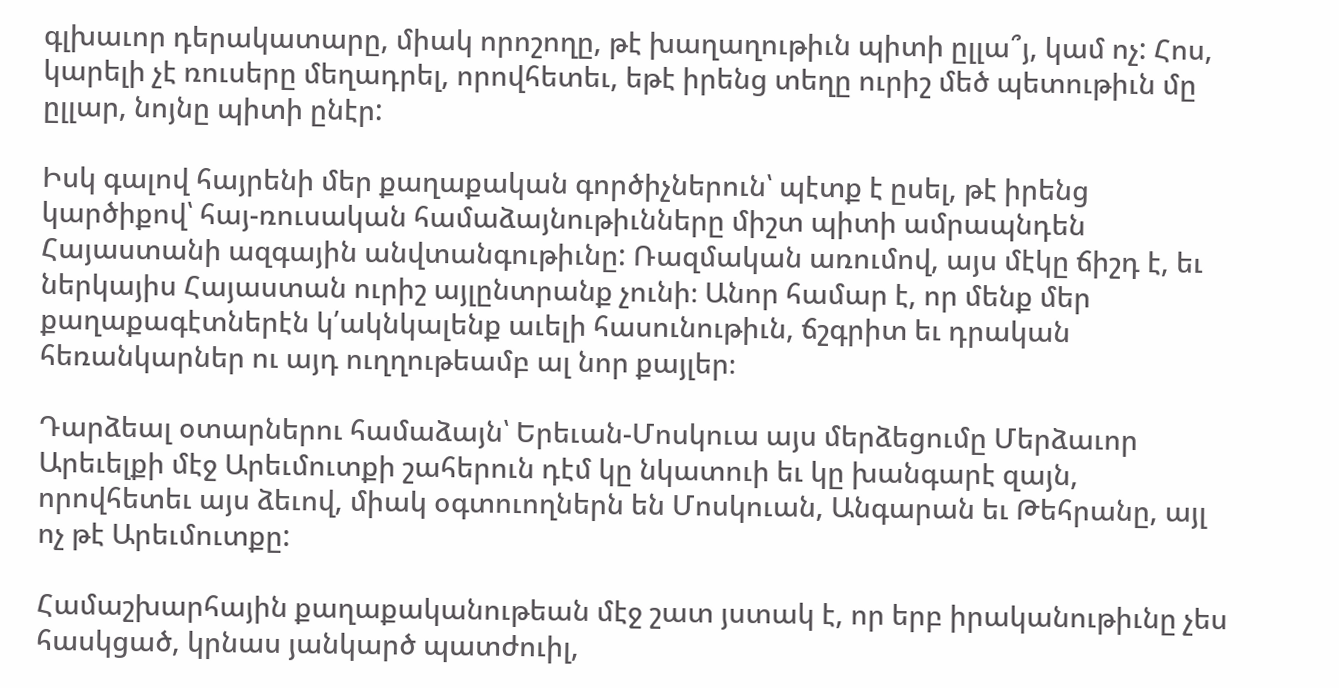գլխաւոր դերակատարը, միակ որոշողը, թէ խաղաղութիւն պիտի ըլլա՞յ, կամ ոչ: Հոս, կարելի չէ ռուսերը մեղադրել, որովհետեւ, եթէ իրենց տեղը ուրիշ մեծ պետութիւն մը ըլլար, նոյնը պիտի ընէր:

Իսկ գալով հայրենի մեր քաղաքական գործիչներուն՝ պէտք է ըսել, թէ իրենց կարծիքով՝ հայ-ռուսական համաձայնութիւնները միշտ պիտի ամրապնդեն Հայաստանի ազգային անվտանգութիւնը: Ռազմական առումով, այս մէկը ճիշդ է, եւ ներկայիս Հայաստան ուրիշ այլընտրանք չունի։ Անոր համար է, որ մենք մեր քաղաքագէտներէն կ՛ակնկալենք աւելի հասունութիւն, ճշգրիտ եւ դրական հեռանկարներ ու այդ ուղղութեամբ ալ նոր քայլեր։

Դարձեալ օտարներու համաձայն՝ Երեւան-Մոսկուա այս մերձեցումը Մերձաւոր Արեւելքի մէջ Արեւմուտքի շահերուն դէմ կը նկատուի եւ կը խանգարէ զայն, որովհետեւ այս ձեւով, միակ օգտուողներն են Մոսկուան, Անգարան եւ Թեհրանը, այլ ոչ թէ Արեւմուտքը:

Համաշխարհային քաղաքականութեան մէջ շատ յստակ է, որ երբ իրականութիւնը չես հասկցած, կրնաս յանկարծ պատժուիլ,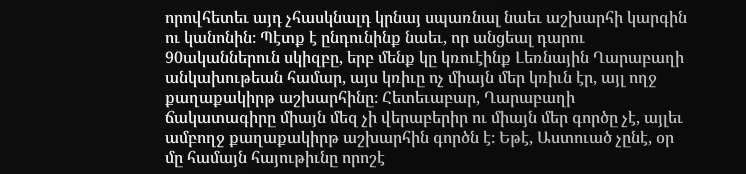որովհետեւ այդ չհասկնալդ կրնայ սպառնալ նաեւ աշխարհի կարգին ու կանոնին։ Պէտք է ընդունինք նաեւ, որ անցեալ դարու 90ականներուն սկիզբը, երբ մենք կը կռուէինք Լեռնային Ղարաբաղի անկախութեան համար, այս կռիւը ոչ միայն մեր կռիւն էր, այլ ողջ քաղաքակիրթ աշխարհինը։ Հետեւաբար, Ղարաբաղի ճակատագիրը միայն մեզ չի վերաբերիր ու միայն մեր գործը չէ, այլեւ ամբողջ քաղաքակիրթ աշխարհին գործն է։ Եթէ, Աստուած չընէ, օր մը համայն հայութիւնը որոշէ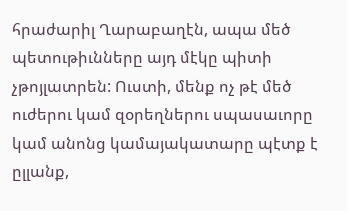հրաժարիլ Ղարաբաղէն, ապա մեծ պետութիւնները այդ մէկը պիտի չթոյլատրեն: Ուստի, մենք ոչ թէ մեծ ուժերու կամ զօրեղներու սպասաւորը կամ անոնց կամայակատարը պէտք է ըլլանք,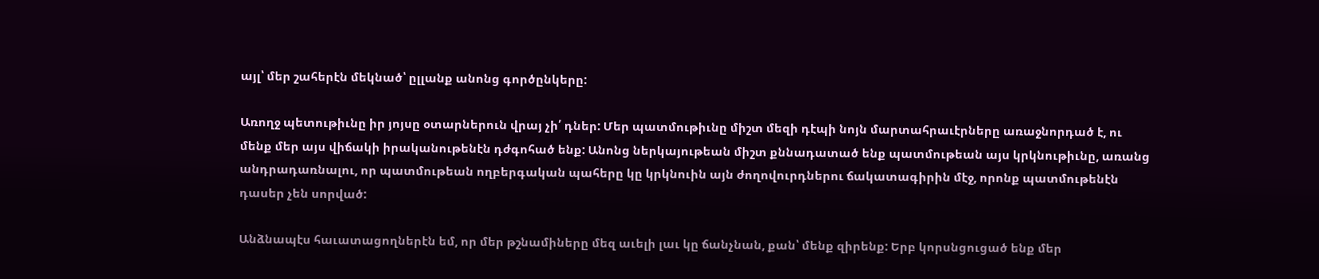այլ՝ մեր շահերէն մեկնած՝ ըլլանք անոնց գործընկերը:

Առողջ պետութիւնը իր յոյսը օտարներուն վրայ չի՛ դներ: Մեր պատմութիւնը միշտ մեզի դէպի նոյն մարտահրաւէրները առաջնորդած է, ու մենք մեր այս վիճակի իրականութենէն դժգոհած ենք: Անոնց ներկայութեան միշտ քննադատած ենք պատմութեան այս կրկնութիւնը, առանց անդրադառնալու, որ պատմութեան ողբերգական պահերը կը կրկնուին այն ժողովուրդներու ճակատագիրին մէջ, որոնք պատմութենէն դասեր չեն սորված:

Անձնապէս հաւատացողներէն եմ, որ մեր թշնամիները մեզ աւելի լաւ կը ճանչնան, քան՝ մենք զիրենք: Երբ կորսնցուցած ենք մեր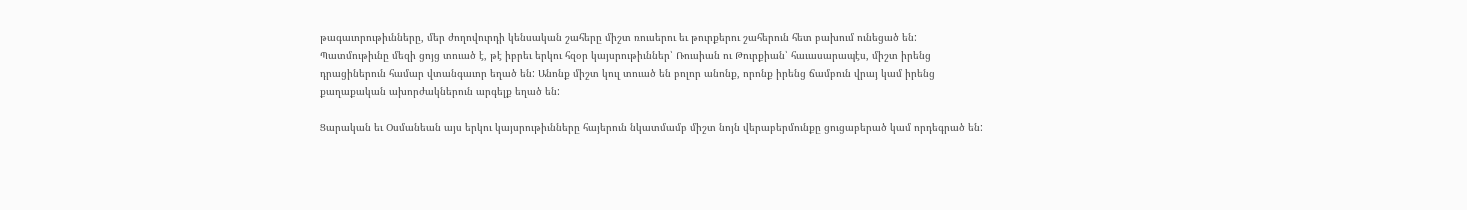թագաւորութիւնները, մեր ժողովուրդի կենսական շահերը միշտ ռուսերու եւ թուրքերու շահերուն հետ բախում ունեցած են: Պատմութիւնը մեզի ցոյց տուած է, թէ իբրեւ երկու հզօր կայսրութիւններ՝ Ռուսիան ու Թուրքիան՝ հաւասարապէս, միշտ իրենց դրացիներուն համար վտանգաւոր եղած են: Անոնք միշտ կուլ տուած են բոլոր անոնք, որոնք իրենց ճամբուն վրայ կամ իրենց քաղաքական ախորժակներուն արգելք եղած են:

Ցարական եւ Օսմանեան այս երկու կայսրութիւնները հայերուն նկատմամբ միշտ նոյն վերաբերմունքը ցուցաբերած կամ որդեգրած են: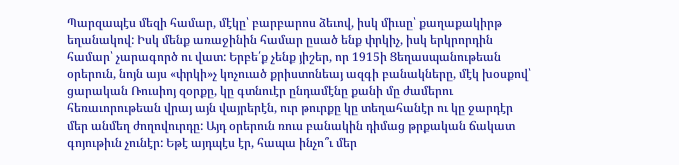Պարզապէս մեզի համար, մէկը՝ բարբարոս ձեւով, իսկ միւսը՝ քաղաքակիրթ եղանակով: Իսկ մենք առաջինին համար ըսած ենք փրկիչ, իսկ երկրորդին համար՝ չարագործ ու վատ: Երբե՛ք չենք յիշեր, որ 1915ի Ցեղասպանութեան օրերուն, նոյն այս «փրկի»չ կոչուած քրիստոնեայ ազգի բանակները, մէկ խօսքով՝ ցարական Ռուսիոյ զօրքը, կը գտնուէր ընդամէնը քանի մը ժամերու հեռաւորութեան վրայ այն վայրերէն, ուր թուրքը կը տեղահանէր ու կը ջարդէր մեր անմեղ ժողովուրդը: Այդ օրերուն ռուս բանակին դիմաց թրքական ճակատ գոյութիւն չունէր: Եթէ այդպէս էր, հապա ինչո՞ւ մեր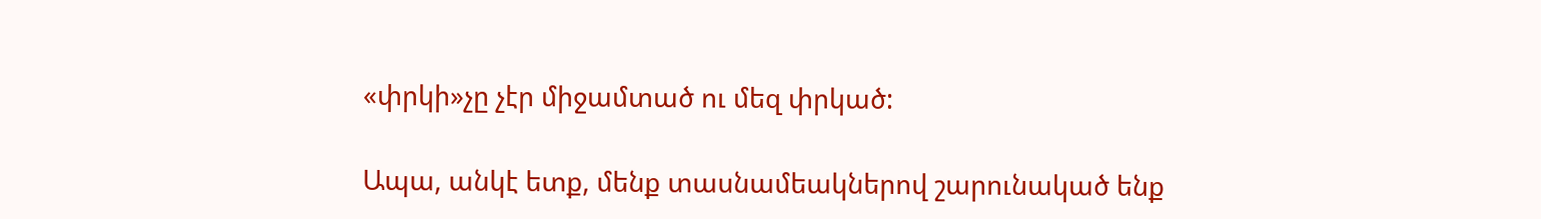«փրկի»չը չէր միջամտած ու մեզ փրկած:

Ապա, անկէ ետք, մենք տասնամեակներով շարունակած ենք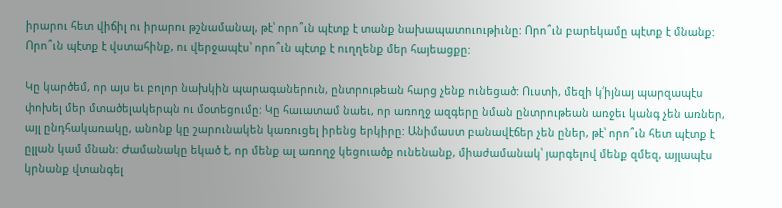իրարու հետ վիճիլ ու իրարու թշնամանալ, թէ՝ որո՞ւն պէտք է տանք նախապատուութիւնը: Որո՞ւն բարեկամը պէտք է մնանք: Որո՞ւն պէտք է վստահինք, ու վերջապէս՝ որո՞ւն պէտք է ուղղենք մեր հայեացքը:

Կը կարծեմ, որ այս եւ բոլոր նախկին պարագաներուն, ընտրութեան հարց չենք ունեցած: Ուստի, մեզի կ՛իյնայ պարզապէս փոխել մեր մտածելակերպն ու մօտեցումը: Կը հաւատամ նաեւ, որ առողջ ազգերը նման ընտրութեան առջեւ կանգ չեն առներ, այլ ընդհակառակը, անոնք կը շարունակեն կառուցել իրենց երկիրը: Անիմաստ բանավէճեր չեն ըներ, թէ՝ որո՞ւն հետ պէտք է ըլլան կամ մնան: Ժամանակը եկած է, որ մենք ալ առողջ կեցուածք ունենանք, միաժամանակ՝ յարգելով մենք զմեզ, այլապէս կրնանք վտանգել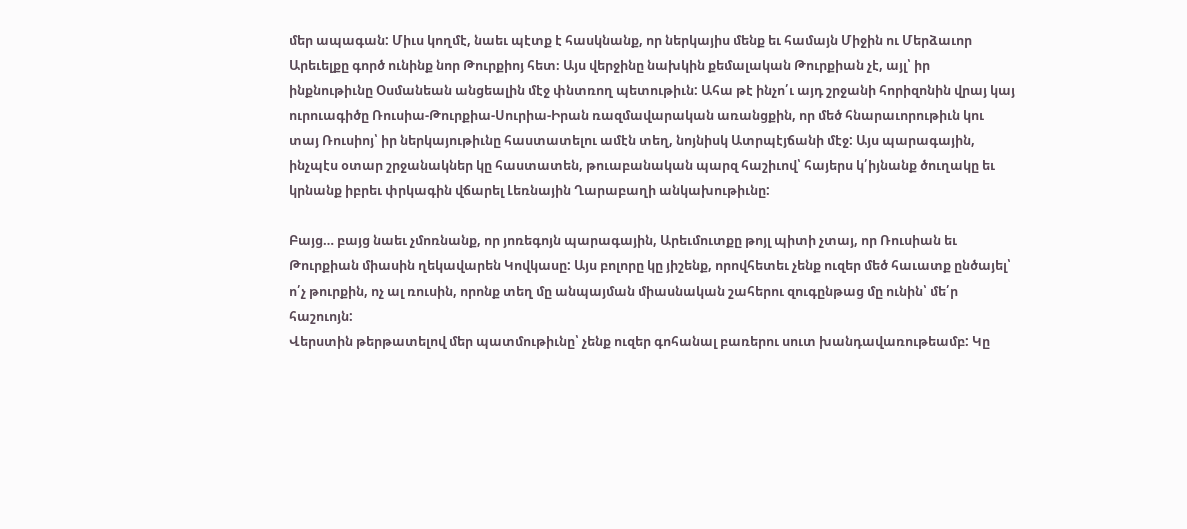մեր ապագան: Միւս կողմէ, նաեւ պէտք է հասկնանք, որ ներկայիս մենք եւ համայն Միջին ու Մերձաւոր Արեւելքը գործ ունինք նոր Թուրքիոյ հետ։ Այս վերջինը նախկին քեմալական Թուրքիան չէ, այլ՝ իր ինքնութիւնը Օսմանեան անցեալին մէջ փնտռող պետութիւն: Ահա թէ ինչո՛ւ այդ շրջանի հորիզոնին վրայ կայ ուրուագիծը Ռուսիա-Թուրքիա-Սուրիա-Իրան ռազմավարական առանցքին, որ մեծ հնարաւորութիւն կու տայ Ռուսիոյ՝ իր ներկայութիւնը հաստատելու ամէն տեղ, նոյնիսկ Ատրպէյճանի մէջ: Այս պարագային, ինչպէս օտար շրջանակներ կը հաստատեն, թուաբանական պարզ հաշիւով՝ հայերս կ՛իյնանք ծուղակը եւ կրնանք իբրեւ փրկագին վճարել Լեռնային Ղարաբաղի անկախութիւնը:

Բայց… բայց նաեւ չմոռնանք, որ յոռեգոյն պարագային, Արեւմուտքը թոյլ պիտի չտայ, որ Ռուսիան եւ Թուրքիան միասին ղեկավարեն Կովկասը: Այս բոլորը կը յիշենք, որովհետեւ չենք ուզեր մեծ հաւատք ընծայել՝ ո՛չ թուրքին, ոչ ալ ռուսին, որոնք տեղ մը անպայման միասնական շահերու զուգընթաց մը ունին՝ մե՛ր հաշուոյն:
Վերստին թերթատելով մեր պատմութիւնը՝ չենք ուզեր գոհանալ բառերու սուտ խանդավառութեամբ: Կը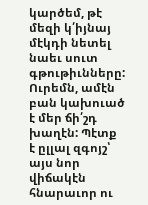կարծեմ, թէ մեզի կ՛իյնայ մէկդի նետել նաեւ սուտ գթութիւնները: Ուրեմն, ամէն բան կախուած է մեր ճի՛շդ խաղէն: Պէտք է ըլլալ զգոյշ՝ այս նոր վիճակէն հնարաւոր ու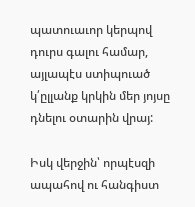պատուաւոր կերպով դուրս գալու համար, այլապէս ստիպուած կ՛ըլլանք կրկին մեր յոյսը դնելու օտարին վրայ:

Իսկ վերջին՝ որպէսզի ապահով ու հանգիստ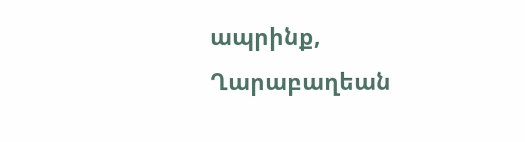ապրինք, Ղարաբաղեան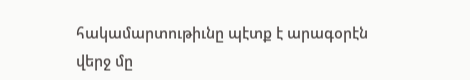հակամարտութիւնը պէտք է արագօրէն վերջ մը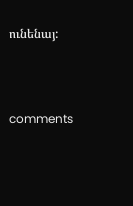ունենայ:




comments